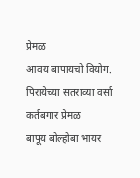प्रेमळ
आवय बापायचो वियोग.
पिरायेच्या सतराव्या वर्सा
कर्तबगार प्रेमळ
बापूय बोल्होबा भायर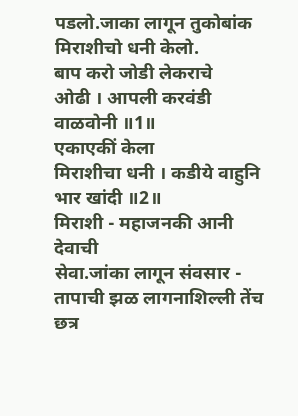पडलो.जाका लागून तुकोबांक मिराशीचो धनी केलो.
बाप करो जोडी लेकराचे
ओढी । आपली करवंडी वाळवोनी ॥1॥
एकाएकीं केला
मिराशीचा धनी । कडीये वाहुनि भार खांदी ॥2॥
मिराशी - महाजनकी आनी देवाची
सेवा.जांका लागून संवसार - तापाची झळ लागनाशिल्ली तेंच छत्र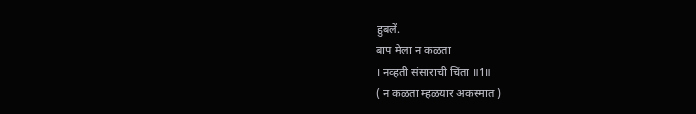हुबलें.
बाप मेला न कळता
। नव्हती संसाराची चिंता ॥1॥
( न कळता म्हळयार अकस्मात )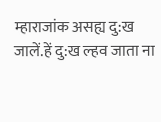म्हाराजांक असह्य दु:ख जालें.हें दु:ख ल्हव जाता ना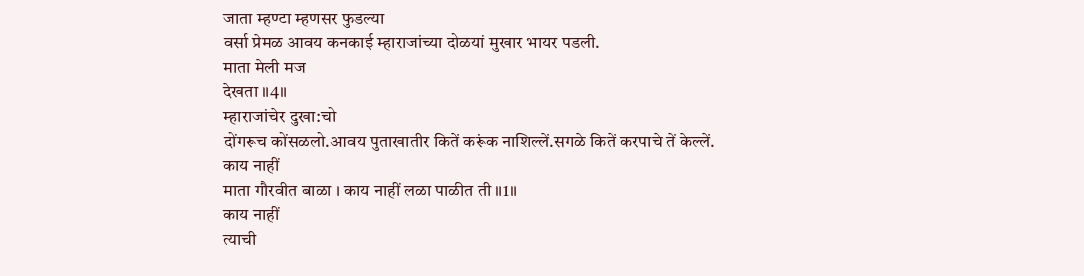जाता म्हण्टा म्हणसर फुडल्या
वर्सा प्रेमळ आवय कनकाई म्हाराजांच्या दोळयां मुखार भायर पडली.
माता मेली मज
देखता ॥4॥
म्हाराजांचेर दुखा:चो
दोंगरूच कोंसळलो.आवय पुताखातीर कितें करूंक नाशिल्लें.सगळे कितें करपाचे तें केल्लें.
काय नाहीं
माता गौरवीत बाळा । काय नाहीं लळा पाळीत ती ॥1॥
काय नाहीं
त्याची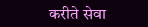करीते सेवा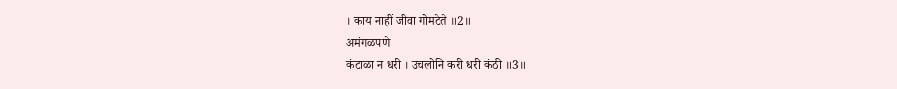। काय नाहीं जीवा गोमटेते ॥2॥
अमंगळपणे
कंटाळा न धरी । उचलोनि करी धरी कंठी ॥3॥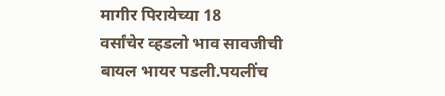मागीर पिरायेच्या 18
वर्सांचेर व्हडलो भाव सावजीची बायल भायर पडली.पयलींच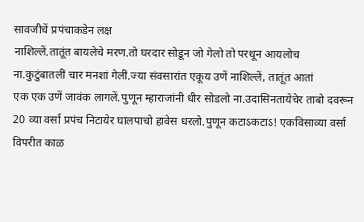सावजीचें प्रपंचाकडेन लक्ष
नाशिल्लें.तातूंत बायलेचे मरण.तो घरदार सोडून जो गेलो तो परथून आयलोच
ना.कुटुंबातलीं चार मनशां गेलीं.ज्या संवसारांत एकूय उणें नाशिल्लें, तातूंत आतां
एक एक उणें जावंक लागलें.पुणून म्हाराजांनी धीर सोडलो ना.उदासिनतायेचेर ताबो दवरून
20 व्या वर्सा प्रपंच निटायेर घालपाचो हावेस धरलो.पुणून कटाऽकटाऽ! एकविसाव्या वर्सा
विपरीत काळ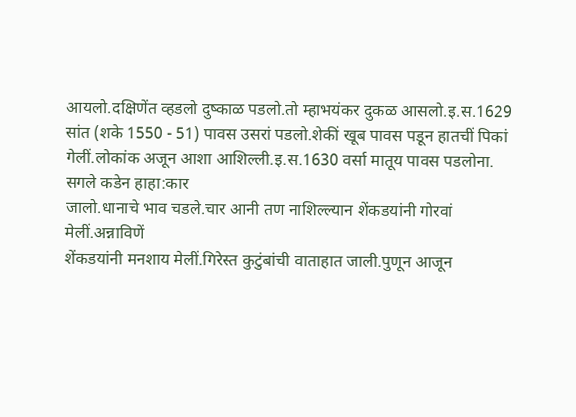आयलो.दक्षिणेंत व्हडलो दुष्काळ पडलो.तो म्हाभयंकर दुकळ आसलो.इ.स.1629
सांत (शके 1550 - 51) पावस उसरां पडलो.शेकीं खूब पावस पडून हातचीं पिकां
गेलीं.लोकांक अजून आशा आशिल्ली.इ.स.1630 वर्सा मातूय पावस पडलोना.
सगले कडेन हाहा:कार
जालो.धानाचे भाव चडले.चार आनी तण नाशिल्ल्यान शेंकडयांनी गोरवां मेलीं.अन्नाविणें
शेंकडयांनी मनशाय मेलीं.गिरेस्त कुटुंबांची वाताहात जाली.पुणून आजून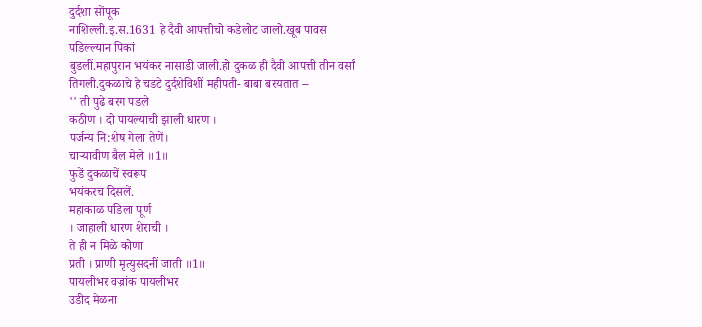दुर्दशा सोंपूक
नाशिल्ली.इ.स.1631 हे दैवी आपत्तीचो कडेलोट जालो.खूब पावस पडिल्ल्यान पिकां
बुडलीं.महापुरान भयंकर नासाडी जाली.हो दुकळ ही दैवी आपत्ती तीन वर्सां
तिगली.दुकळाचे हे चडटे दुर्दशेविशीं महीपती- बाबा बरयतात --
'' ती पुढे बरग पडले
कठीण । दो पायल्याची झाली धारण ।
पर्जन्य नि:शेष गेला तेणें।
चाऱ्यावीण बैल मेले ॥1॥
फुडें दुकळाचें स्वरूप
भयंकरच दिसलें.
महाकाळ पडिला पूर्ण
। जाहाली धारण शेराची ।
ते ही न मिळे कोणा
प्रती । प्राणी मृत्युसदनीं जाती ॥1॥
पायलीभर वज्रांक पायलीभर
उडीद मेळना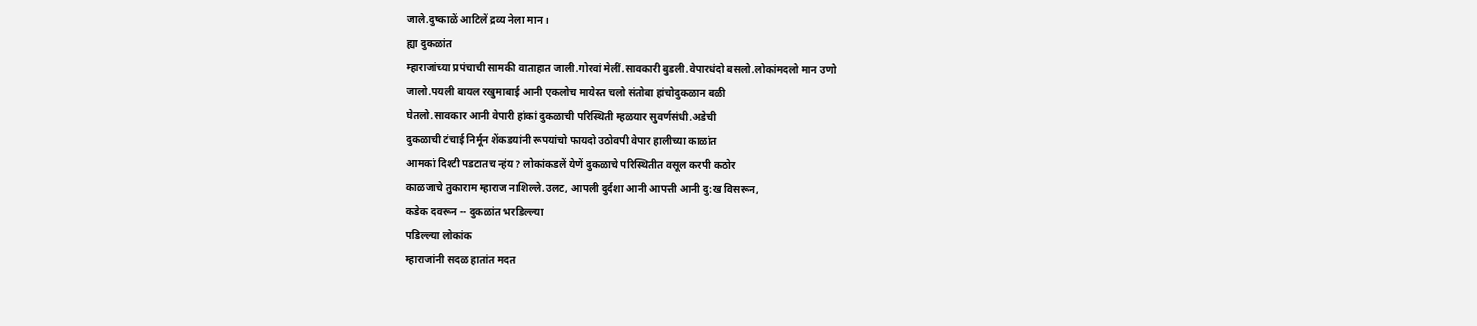जाले.दुष्काळें आटिलें द्रव्य नेला मान ।
ह्या दुकळांत
म्हाराजांच्या प्रपंचाची सामकी वाताहात जाली.गोरवां मेलीं.सावकारी बुडली.वेपारधंदो बसलो.लोकांमदलो मान उणो
जालो.पयली बायल रखुमाबाई आनी एकलोच मायेस्त चलो संतोबा हांचोदुकळान बळी
घेतलो.सावकार आनी वेपारी हांकां दुकळाची परिस्थिती म्हळयार सुवर्णसंधी.अडेची
दुकळाची टंचाई निर्मून शेंकडयांनी रूपयांचो फायदो उठोवपी वेपार हालीच्या काळांत
आमकां दिश्टी पडटातच न्हंय? लोकांकडलें येणें दुकळाचे परिस्थितीत वसूल करपी कठोर
काळजाचे तुकाराम म्हाराज नाशिल्ले.उलट, आपली दुर्दशा आनी आपत्ती आनी दु:ख विसरून,
कडेक दवरून -- दुकळांत भरडिल्ल्या
पडिल्ल्या लोकांक
म्हाराजांनी सदळ हातांत मदत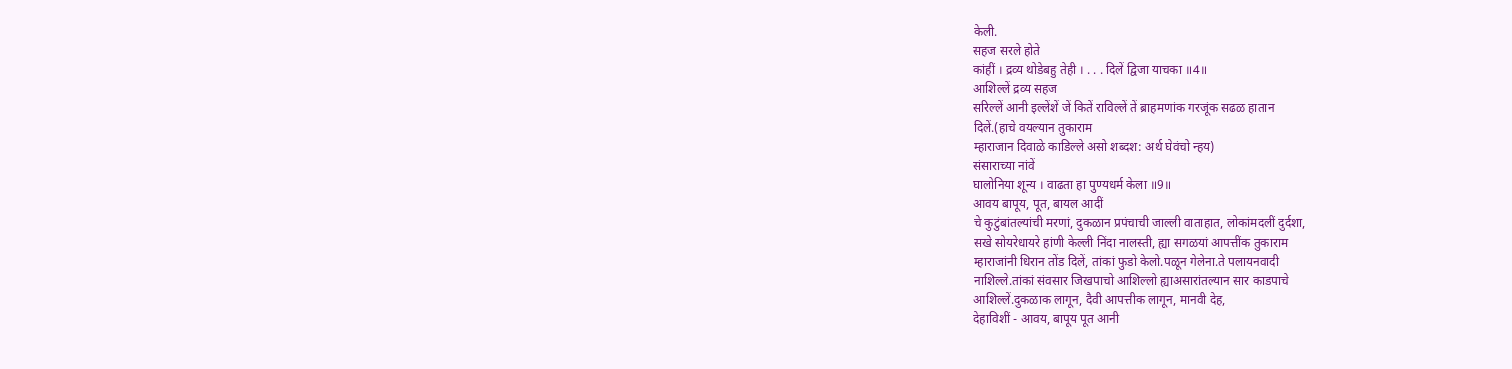केली.
सहज सरले होते
कांहीं । द्रव्य थोडेबहु तेही । . . . दिलें द्विजा याचका ॥4॥
आशिल्लें द्रव्य सहज
सरिल्लें आनी इल्लेंशें जें कितें राविल्लें तें ब्राहमणांक गरजूंक सढळ हातान
दिलें.(हाचे वयल्यान तुकाराम
म्हाराजान दिवाळे काडिल्ले असो शब्दश: अर्थ घेवंचो न्हय)
संसाराच्या नांवें
घालोनिया शून्य । वाढता हा पुण्यधर्म केला ॥9॥
आवय बापूय, पूत, बायल आदीं
चे कुटुंबांतल्यांची मरणां, दुकळान प्रपंचाची जाल्ली वाताहात, लोकांमदलीं दुर्दशा,
सखे सोयरेधायरे हांणी केल्ली निंदा नालस्ती, ह्या सगळयां आपत्तींक तुकाराम
म्हाराजांनी धिरान तोंड दिलें, तांकां फुडो केलो.पळून गेलेना.ते पलायनवादी
नाशिल्ले.तांकां संवसार जिखपाचो आशिल्लो ह्याअसारांतल्यान सार काडपाचे
आशिल्लें.दुकळाक लागून, दैवी आपत्तीक लागून, मानवी देह,
देहाविशीं - आवय, बापूय पूत आनी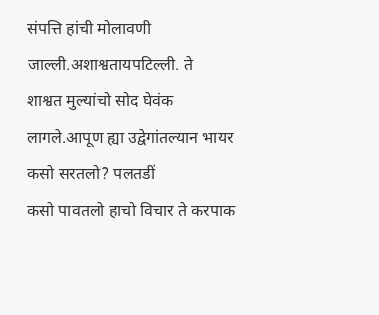संपत्ति हांची मोलावणी जाल्ली.अशाश्वतायपटिल्ली. ते
शाश्वत मुल्यांचो सोद घेवंक लागले.आपूण ह्या उद्वेगांतल्यान भायर कसो सरतलो? पलतडीं
कसो पावतलो हाचो विचार ते करपाक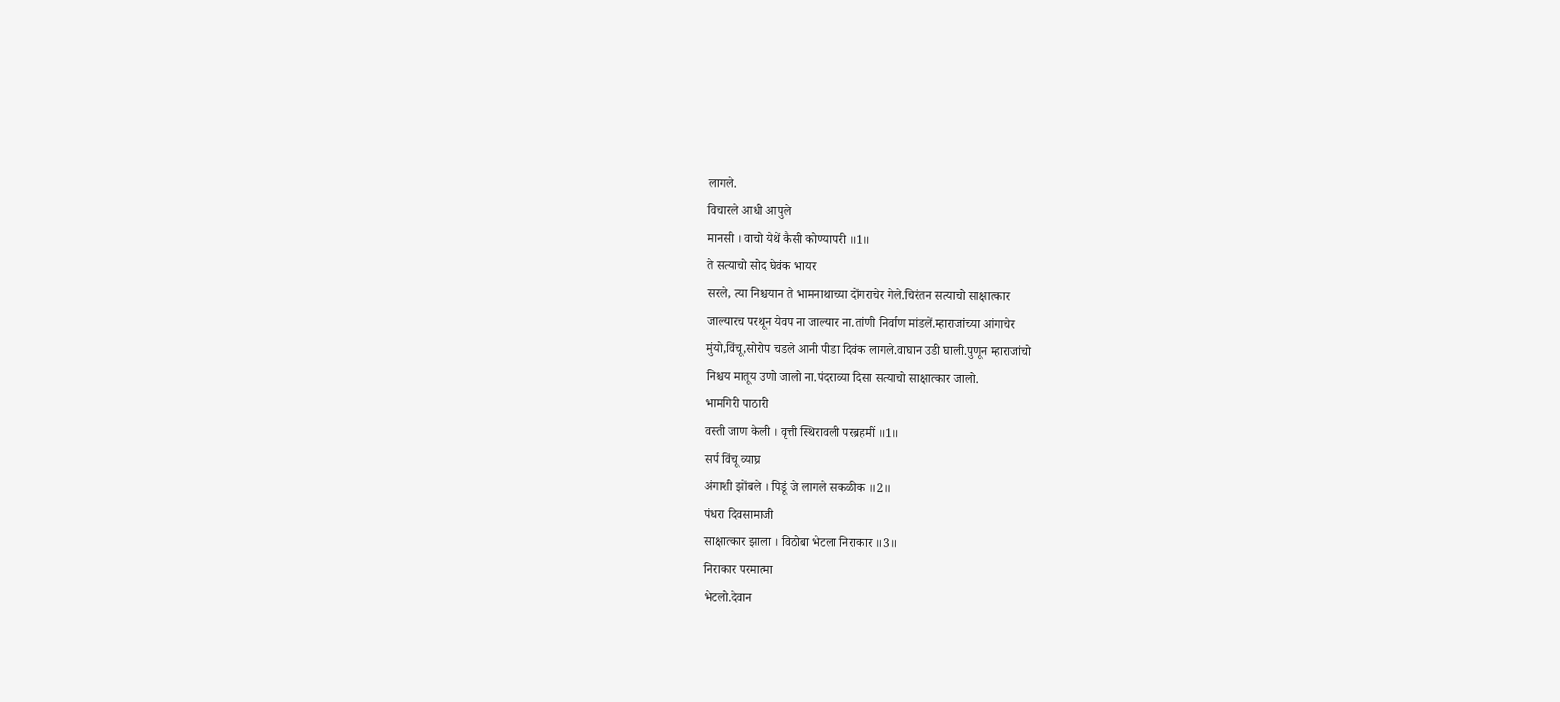लागले.
विचारले आधी आपुले
मानसी । वाचो येथें कैसी कोण्यापरी ॥1॥
ते सत्याचो सोद घेवंक भायर
सरले, त्या निश्चयान ते भामनाथाच्या दोंगराचेर गेले.चिरंतन सत्याचो साक्षात्कार
जाल्यारच परथून येवप ना जाल्यार ना.तांणी निर्वाण मांडलें.म्हाराजांच्या आंगाचेर
मुंयो,विंचू,सोरोप चडले आनी पीडा दिवंक लागले.वाघान उडी घाली.पुणून म्हाराजांचो
निश्चय मातूय उणो जालो ना.पंदराव्या दिसा सत्याचो साक्षात्कार जालो.
भामगिरी पाठारी
वस्ती जाण केली । वृत्ती स्थिरावली परब्रहमीं ॥1॥
सर्प विंचू व्याघ्र
अंगाशी झोंबले । पिडूं जे लागले सकळीक ॥2॥
पंधरा दिवसामाजी
साक्षात्कार झाला । विठोबा भेटला निराकार ॥3॥
निराकार परमात्मा
भेटलो.देवान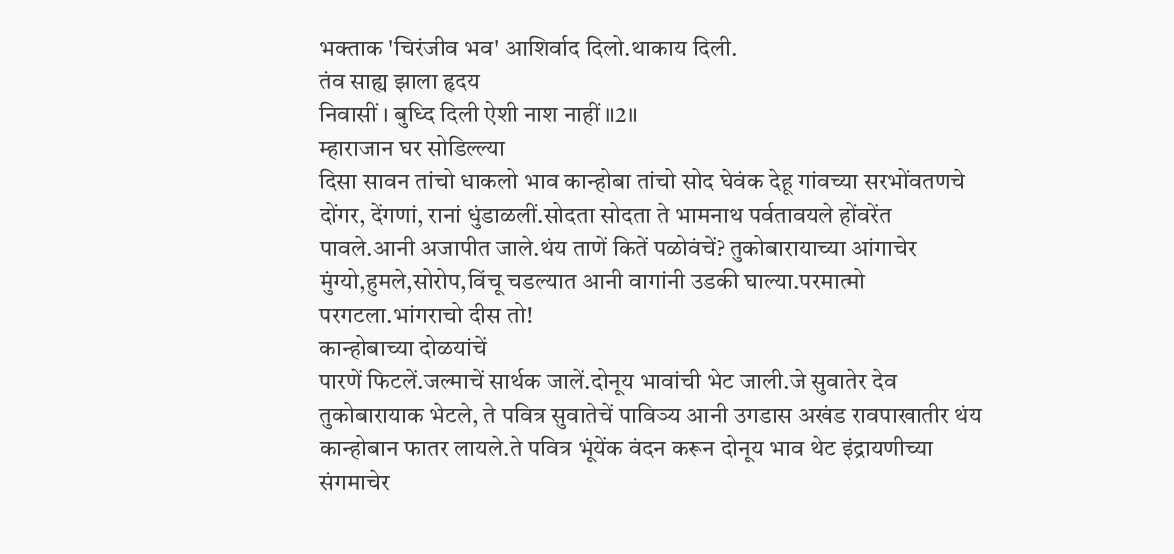भक्ताक 'चिरंजीव भव' आशिर्वाद दिलो.थाकाय दिली.
तंव साह्य झाला हृदय
निवासीं । बुध्दि दिली ऐशी नाश नाहीं ॥2॥
म्हाराजान घर सोडिल्ल्या
दिसा सावन तांचो धाकलो भाव कान्होबा तांचो सोद घेवंक देहू गांवच्या सरभोंवतणचे
दोंगर, देंगणां, रानां धुंडाळलीं.सोदता सोदता ते भामनाथ पर्वतावयले होंवरेंत
पावले.आनी अजापीत जाले.थंय ताणें कितें पळोवंचें? तुकोबारायाच्या आंगाचेर
मुंग्यो,हुमले,सोरोप,विंचू चडल्यात आनी वागांनी उडकी घाल्या.परमात्मो
परगटला.भांगराचो दीस तो!
कान्होबाच्या दोळयांचें
पारणें फिटलें.जल्माचें सार्थक जालें.दोनूय भावांची भेट जाली.जे सुवातेर देव
तुकोबारायाक भेटले, ते पवित्र सुवातेचें पाविञ्य आनी उगडास अखंड रावपाखातीर थंय
कान्होबान फातर लायले.ते पवित्र भूंयेंक वंदन करून दोनूय भाव थेट इंद्रायणीच्या
संगमाचेर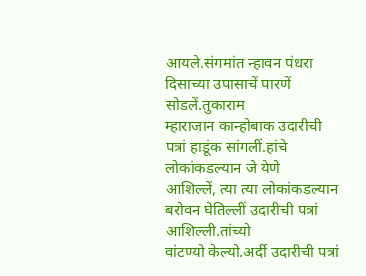आयले.संगमांत न्हावन पंधरा दिसाच्या उपासाचें पारणें सोडलें.तुकाराम
म्हाराजान कान्होबाक उदारीची पत्रां हाडूंक सांगलीं.हांचे लोकांकडल्यान जे येणे
आशिल्लें, त्या त्या लोकांकडल्यान बरोवन घेतिल्लीं उदारीची पत्रां आशिल्ली.तांच्यो
वांटण्यो केल्यो.अर्दी उदारीची पत्रां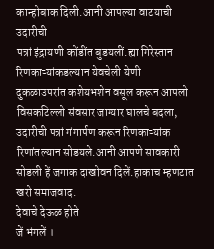कान्होबाक दिली.आनी आपल्या वाटयाची उदारीची
पत्रां इंद्रायणी कोंडींत बुडयलीं.ह्या गिरेस्तान रिणकाऱ्यांकडल्यान येवचेली येणी
दुकळाउपरांत कशेयभशेन वसूल करून आपलो विसकटिल्लो संवसार जाग्यार घालचे बदला,
उदारीची पत्रां गंगार्पण करून रिणकाऱ्यांक रिणांतल्यान सोडयले.आनी आपणे सावकारी
सोडली हें जगाक दाखोवन दिलें.हाकाच म्हणटात खरो समाजवाद.
देवाचे देऊळ होते
जें भंगलें ।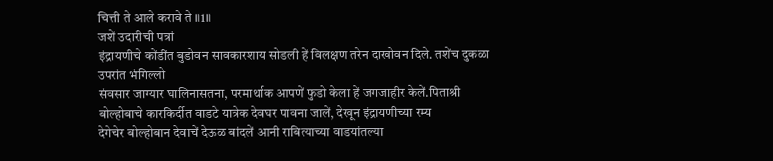चित्ती ते आले करावे ते ॥1॥
जशें उदारीची पत्रां
इंद्रायणीचे कोंडींत बुडोवन सावकारशाय सोडली हें विलक्षण तरेन दाखोवन दिले. तशेंच दुकळा उपरांत भंगिल्लो
संवसार जाग्यार घालिनासतना, परमार्थाक आपणें फुडो केला हें जगजाहीर केलें.पिताश्री
बोल्होबाचे कारकिर्दीत वाडटे यात्रेक देवघर पावना जालें, देखून इंद्रायणीच्या रम्य
देगेचेर बोल्होबान देवाचें देऊळ बांदलें आनी राबित्याच्या वाडयांतल्या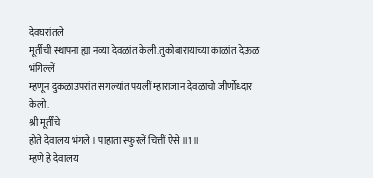देवघरांतले
मूर्तीची स्थापना ह्या नव्या देवळांत केली.तुकोबारायाच्या काळांत देऊळ भंगिल्लें
म्हणून दुकळाउपरांत सगल्यांत पयलीं म्हाराजान देवळाचो जीर्णोध्दार केलो.
श्री मूर्तींचे
होते देवालय भंगले । पाहाता स्फुरलें चित्तीं ऐसे ॥1॥
म्हणे हे देवालय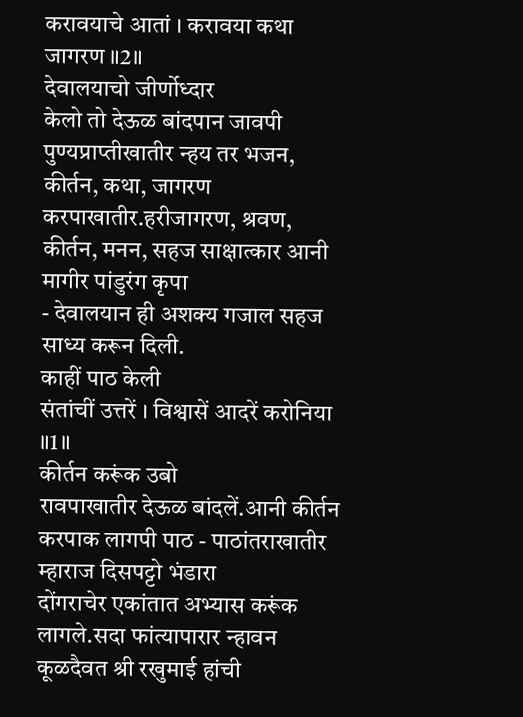करावयाचे आतां । करावया कथा जागरण ॥2॥
देवालयाचो जीर्णोध्दार
केलो तो देऊळ बांदपान जावपी पुण्यप्राप्तीखातीर न्हय तर भजन, कीर्तन, कथा, जागरण
करपाखातीर.हरीजागरण, श्रवण, कीर्तन, मनन, सहज साक्षात्कार आनी मागीर पांडुरंग कृपा
- देवालयान ही अशक्य गजाल सहज साध्य करून दिली.
काहीं पाठ केली
संतांचीं उत्तरें । विश्वासें आदरें करोनिया ॥1॥
कीर्तन करूंक उबो
रावपाखातीर देऊळ बांदलें.आनी कीर्तन करपाक लागपी पाठ - पाठांतराखातीर म्हाराज दिसपट्टो भंडारा
दोंगराचेर एकांतात अभ्यास करूंक लागले.सदा फांत्यापारार न्हावन कूळदैवत श्री रखुमाई हांची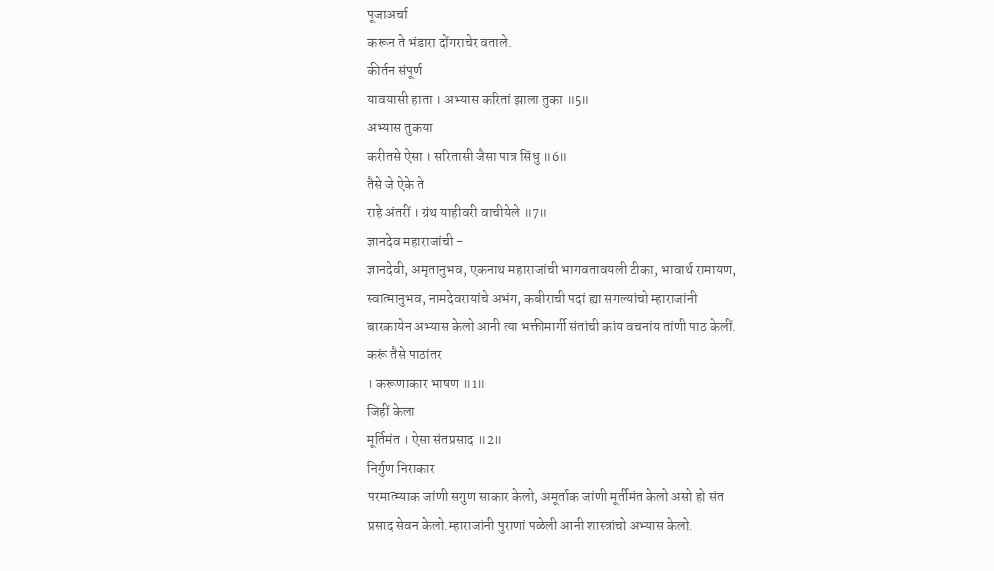पूजाअर्चा
करून ते भंडारा दोंगराचेर वताले.
कीर्तन संपूर्ण
यावयासी हाता । अभ्यास करितां झाला तुका ॥5॥
अभ्यास तुकया
करीतसे ऐसा । सरितासी जैसा पात्र सिंधु ॥6॥
तैसे जे ऐके ते
राहे अंतरीं । ग्रंथ याहीवरी वाचीयेले ॥7॥
ज्ञानदेव महाराजांची -
ज्ञानदेवी, अमृतानुभव, एकनाथ महाराजांची भागवतावयली टीका, भावार्थ रामायण,
स्वात्मानुभव, नामदेवरायांचे अभंग, कबीराची पदां ह्या सगल्यांचो म्हाराजांनी
बारकायेन अभ्यास केलो आनी त्या भक्तीमार्गी संतांची कांय वचनांय तांणी पाठ केलीं.
करूं तैसे पाठांतर
। करूणाकार भाषण ॥1॥
जिहीं केला
मूर्तिमंत । ऐसा संतप्रसाद ॥2॥
निर्गुण निराकार
परमात्म्याक जांणी सगुण साकार केलो, अमूर्ताक जांणी मूर्तीमंत केलो असो हो संत
प्रसाद सेवन केलो.म्हाराजांनी पुराणां पळेली आनी शास्त्रांचो अभ्यास केलो.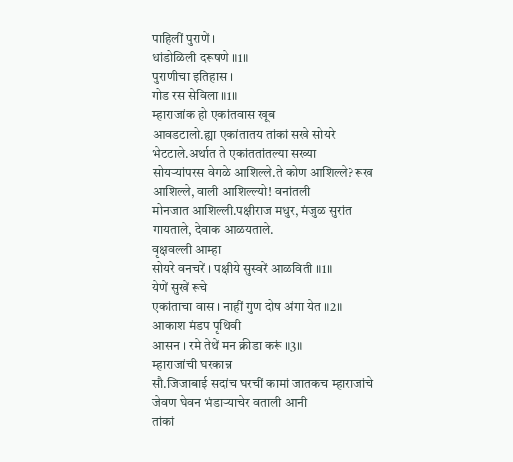पाहिलीं पुराणें ।
धांडोळिली दरूषणे ॥1॥
पुराणीचा इतिहास ।
गोड रस सेविला ॥1॥
म्हाराजांक हो एकांतवास खूब
आवडटालो.ह्या एकांतातय तांकां सखे सोयरे भेटटाले.अर्थात ते एकांततांतल्या सख्या
सोयऱ्यांपरस वेगळे आशिल्ले.ते कोण आशिल्ले? रूख आशिल्ले, वाली आशिल्ल्यो! वनांतली
मोनजात आशिल्ली.पक्षीराज मधुर, मंजुळ सुरांत गायताले, देवाक आळयताले.
वृक्षवल्ली आम्हा
सोयरे वनचरें । पक्षीये सुस्वरें आळविती ॥1॥
येणें सुखें रूचे
एकांताचा वास । नाहीं गुण दोष अंगा येत ॥2॥
आकाश मंडप पृथिवी
आसन । रमे तेथें मन क्रीडा करूं ॥3॥
म्हाराजांची घरकान्न
सौ.जिजाबाई सदांच घरचीं कामां जातकच म्हाराजांचे जेवण घेवन भंडाऱ्याचेर वताली आनी
तांकां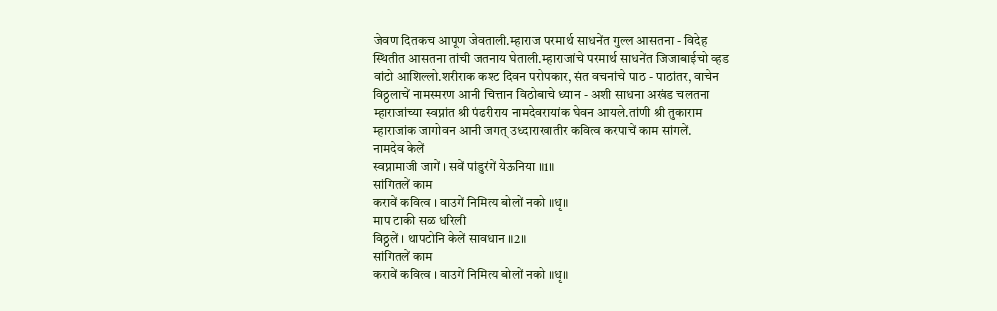जेवण दितकच आपूण जेवताली.म्हाराज परमार्थ साधनेंत गुल्ल आसतना - विदेह
स्थितीत आसतना तांची जतनाय घेताली.म्हाराजांचे परमार्थ साधनेंत जिजाबाईचो व्हड
वांटो आशिल्लो.शरीराक कश्ट दिवन परोपकार, संत वचनांचे पाठ - पाठांतर, वाचेन
विठ्ठलाचें नामस्मरण आनी चित्तान विठोबाचे ध्यान - अशी साधना अखंड चलतना
म्हाराजांच्या स्वप्नांत श्री पंढरीराय नामदेवरायांक घेवन आयले.तांणी श्री तुकाराम
म्हाराजांक जागोवन आनी जगत् उध्दाराखातीर कवित्व करपाचें काम सांगलें.
नामदेव केलें
स्वप्नामाजी जागें । सवें पांडुरंगें येऊनिया ॥1॥
सांगितलें काम
करावें कवित्व । वाउगें निमित्य बोलों नको ॥धृ॥
माप टाकी सळ धरिली
विठ्ठलें । थापटोनि केलें सावधान ॥2॥
सांगितलें काम
करावें कवित्व । वाउगें निमित्य बोलों नको ॥धृ॥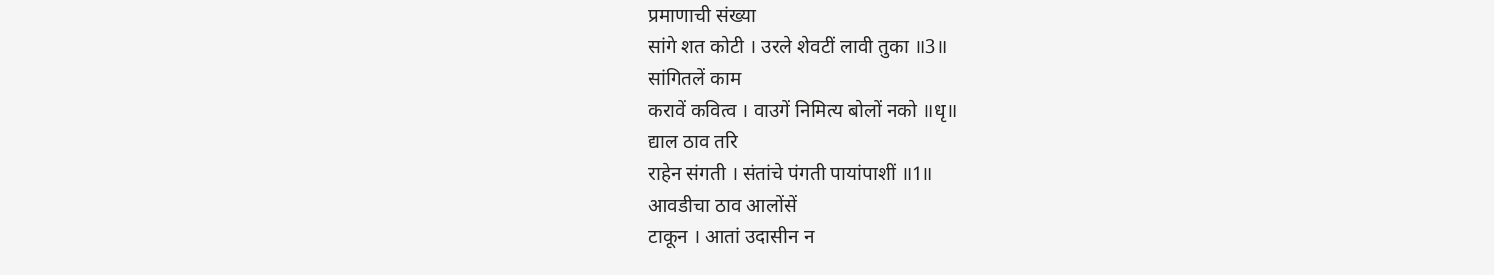प्रमाणाची संख्या
सांगे शत कोटी । उरले शेवटीं लावी तुका ॥3॥
सांगितलें काम
करावें कवित्व । वाउगें निमित्य बोलों नको ॥धृ॥
द्याल ठाव तरि
राहेन संगती । संतांचे पंगती पायांपाशीं ॥1॥
आवडीचा ठाव आलोंसें
टाकून । आतां उदासीन न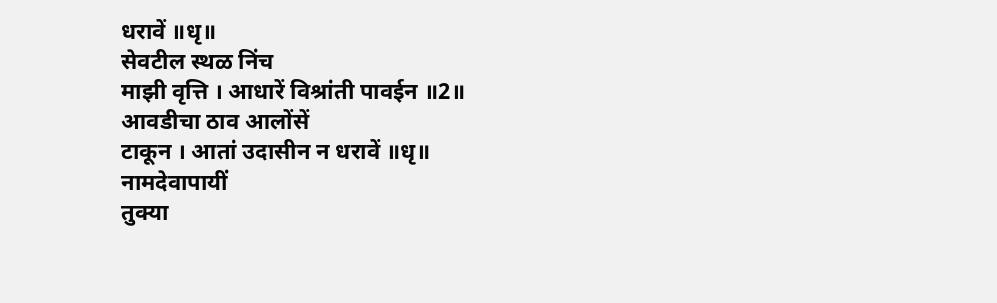धरावें ॥धृ॥
सेवटील स्थळ निंच
माझी वृत्ति । आधारें विश्रांती पावईन ॥2॥
आवडीचा ठाव आलोंसें
टाकून । आतां उदासीन न धरावें ॥धृ॥
नामदेवापायीं
तुक्या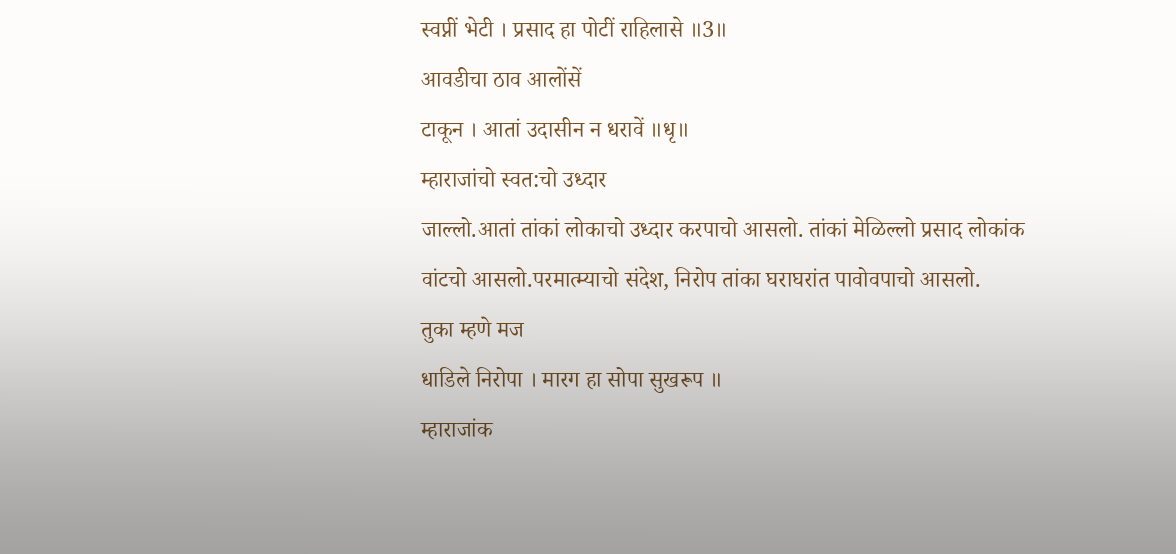स्वप्नीं भेटी । प्रसाद हा पोटीं राहिलासे ॥3॥
आवडीचा ठाव आलोंसें
टाकून । आतां उदासीन न धरावें ॥धृ॥
म्हाराजांचो स्वत:चो उध्दार
जाल्लो.आतां तांकां लोकाचो उध्दार करपाचो आसलो. तांकां मेळिल्लो प्रसाद लोकांक
वांटचो आसलो.परमात्म्याचो संदेश, निरोप तांका घराघरांत पावोवपाचो आसलो.
तुका म्हणे मज
धाडिले निरोपा । मारग हा सोपा सुखरूप ॥
म्हाराजांक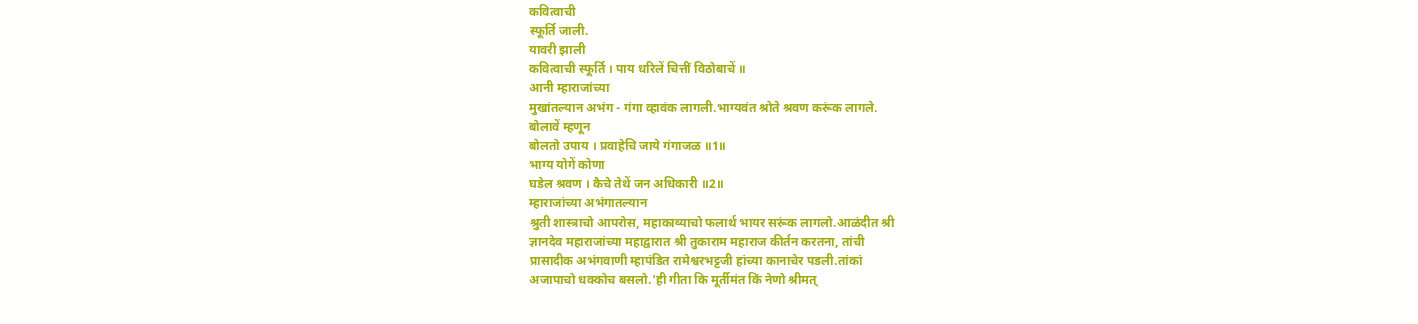कवित्वाची
स्फूर्ति जाली.
यावरी झाली
कवित्वाची स्फूर्ति । पाय धरिलें चित्तीं विठोबाचें ॥
आनी म्हाराजांच्या
मुखांतल्यान अभंग - गंगा व्हावंक लागली.भाग्यवंत श्रोते श्रवण करूंक लागले.
बोलावें म्हणून
बोलतो उपाय । प्रवाहेचि जाये गंगाजळ ॥1॥
भाग्य योगें कोणा
घडेल श्रवण । कैचे तेथें जन अधिकारी ॥2॥
म्हाराजांच्या अभंगातल्यान
श्रुती शास्त्राचो आपरोस, महाकाव्याचो फलार्थ भायर सरूंक लागलो.आळंदीत श्री
ज्ञानदेव महाराजांच्या महाद्वारात श्री तुकाराम महाराज कीर्तन करतना, तांची
प्रासादीक अभंगवाणी म्हापंडित रामेश्वरभट्टजी हांच्या कानाचेर पडली.तांकां
अजापाचो धक्कोच बसलो.'ही गीता कि मूर्तीमंत किं नेणो श्रीमत्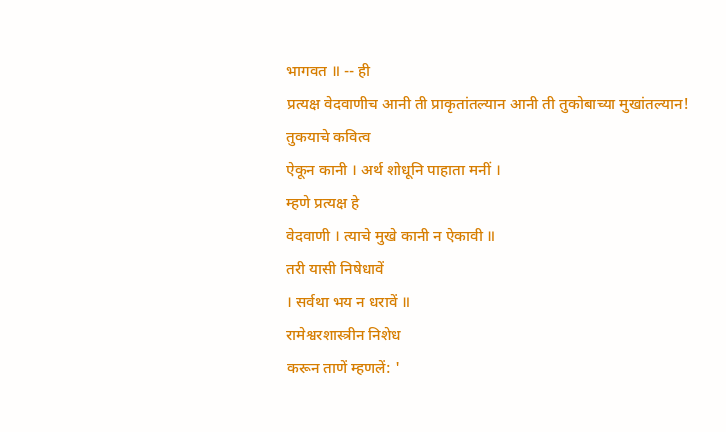भागवत ॥ -- ही
प्रत्यक्ष वेदवाणीच आनी ती प्राकृतांतल्यान आनी ती तुकोबाच्या मुखांतल्यान!
तुकयाचे कवित्व
ऐकून कानी । अर्थ शोधूनि पाहाता मनीं ।
म्हणे प्रत्यक्ष हे
वेदवाणी । त्याचे मुखे कानी न ऐकावी ॥
तरी यासी निषेधावें
। सर्वथा भय न धरावें ॥
रामेश्वरशास्त्रीन निशेध
करून ताणें म्हणलें: '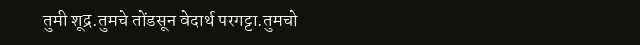तुमी शूद्र.तुमचे तोंडसून वेदार्थ परगट्टा.तुमचो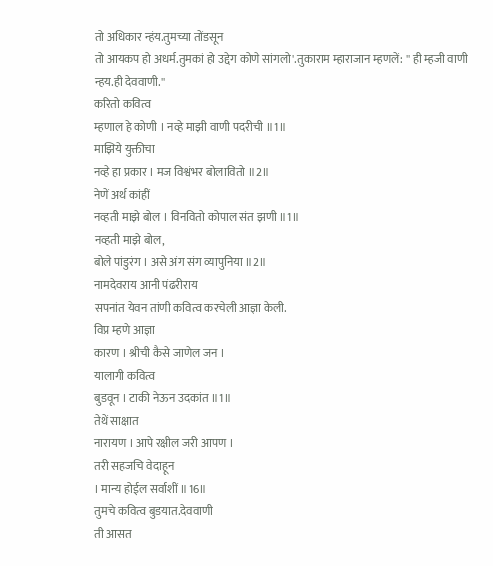तो अधिकार न्हंय.तुमच्या तोंडसून
तो आयकप हो अधर्म.तुमकां हो उद्देग कोणे सांगलो'.तुकाराम म्हाराजान म्हणलें: '' ही म्हजी वाणी
न्हय.ही देववाणी.''
करितो कवित्व
म्हणाल हे कोणी । नव्हे माझी वाणी पदरीची ॥1॥
माझिये युक्तीचा
नव्हे हा प्रकार । मज विश्वंभर बोलावितो ॥2॥
नेणें अर्थ कांहीं
नव्हती माझे बोल । विनवितो कोपाल संत झणी ॥1॥
नव्हती माझे बोल,
बोले पांडुरंग । असे अंग संग व्यापुनिया ॥2॥
नामदेवराय आनी पंढरीराय
सपनांत येवन तांणी कवित्व करचेली आज्ञा केली.
विप्र म्हणे आज्ञा
कारण । श्रीची कैसे जाणेल जन ।
यालागी कवित्व
बुडवून । टाकी नेऊन उदकांत ॥1॥
तेथें साक्षात
नारायण । आपे रक्षील जरी आपण ।
तरी सहजचि वेदाहून
। मान्य होईल सर्वाशीं ॥16॥
तुमचे कवित्व बुडयात.देववाणी
ती आसत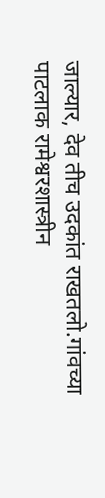जाल्यार, देव तीच उदकांत राखतलो.गांवच्या पाटलाक रामेश्वरशास्त्रीन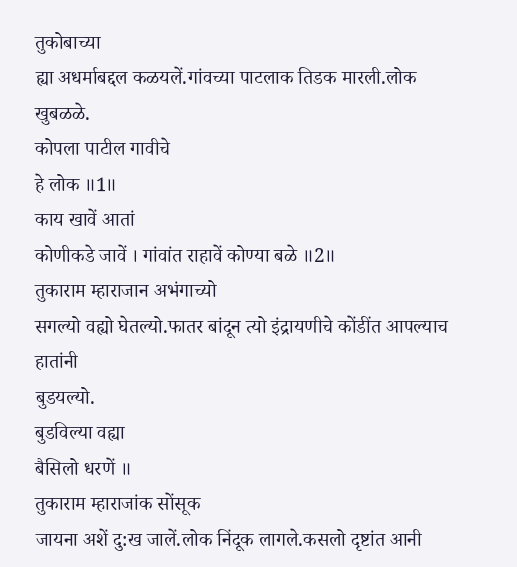तुकोबाच्या
ह्या अधर्माबद्दल कळयलें.गांवच्या पाटलाक तिडक मारली.लोक खुबळळे.
कोपला पाटील गावीचे
हे लोक ॥1॥
काय खावें आतां
कोणीकडे जावें । गांवांत राहावें कोण्या बळे ॥2॥
तुकाराम म्हाराजान अभंगाच्यो
सगल्यो वह्यो घेतल्यो.फातर बांदून त्यो इंद्रायणीचे कोंडींत आपल्याच हातांनी
बुडयल्यो.
बुडविल्या वह्या
बैसिलो धरणें ॥
तुकाराम म्हाराजांक सोंसूक
जायना अशें दु:ख जालें.लोक निंदूक लागले.कसलो दृष्टांत आनी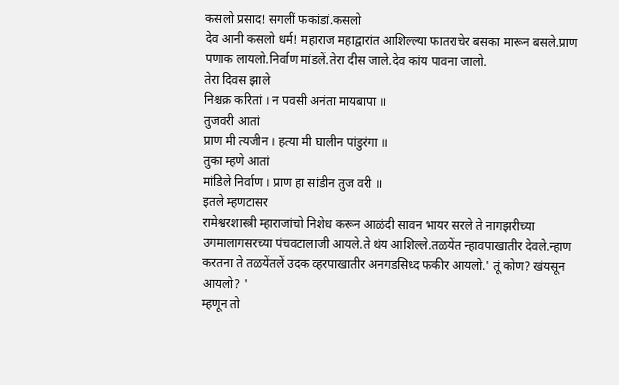कसलो प्रसाद! सगलीं फकांडां.कसलो
देव आनी कसलो धर्म! महाराज महाद्वारांत आशिल्ल्या फातराचेर बसका मारून बसले.प्राण
पणाक लायलो.निर्वाण मांडलें.तेरा दीस जाले.देव कांय पावना जालो.
तेरा दिवस झाले
निश्चक्र करितां । न पवसी अनंता मायबापा ॥
तुजवरी आतां
प्राण मी त्यजीन । हत्या मी घालीन पांडुरंगा ॥
तुका म्हणे आतां
मांडिले निर्वाण । प्राण हा सांडीन तुज वरी ॥
इतले म्हणटासर
रामेश्वरशास्त्री म्हाराजांचो निशेध करून आळंदी सावन भायर सरले ते नागझरीच्या
उगमालागसरच्या पंचवटालाजी आयले.ते थंय आशिल्ले.तळयेंत न्हावपाखातीर देवले.न्हाण
करतना ते तळयेंतलें उदक व्हरपाखातीर अनगडसिध्द फकीर आयलो.' तूं कोण? खंयसून आयलो? '
म्हणून तो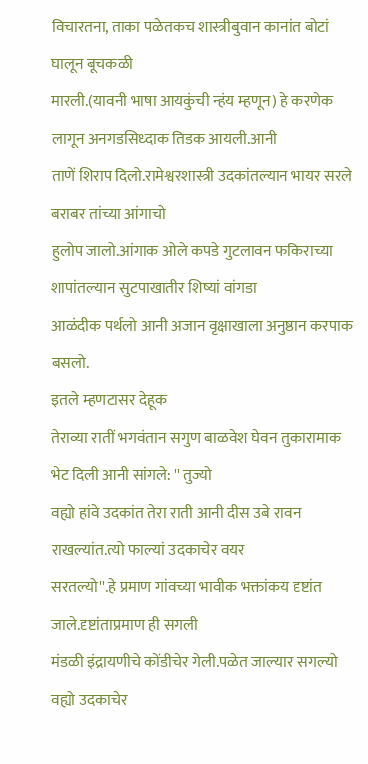विचारतना, ताका पळेतकच शास्त्रीबुवान कानांत बोटां घालून बूचकळी
मारली.(यावनी भाषा आयकुंची न्हंय म्हणून) हे करणेक लागून अनगडसिध्दाक तिडक आयली.आनी
ताणें शिराप दिलो.रामेश्वरशास्त्री उदकांतल्यान भायर सरले बराबर तांच्या आंगाचो
हुलोप जालो.आंगाक ओले कपडे गुटलावन फकिराच्या शापांतल्यान सुटपाखातीर शिष्यां वांगडा
आळंदीक पर्थलो आनी अजान वृक्षाखाला अनुष्ठान करपाक बसलो.
इतले म्हणटासर देहूक
तेराव्या रातीं भगवंतान सगुण बाळवेश घेवन तुकारामाक भेट दिली आनी सांगले: '' तुज्यो
वह्यो हांवे उदकांत तेरा राती आनी दीस उबे रावन राखल्यांत.त्यो फाल्यां उदकाचेर वयर
सरतल्यो''.हे प्रमाण गांवच्या भावीक भक्तांकय दृष्टांत जाले.दृष्टांताप्रमाण ही सगली
मंडळी इंद्रायणीचे कोंडीचेर गेली.पळेत जाल्यार सगल्यो वह्यो उदकाचेर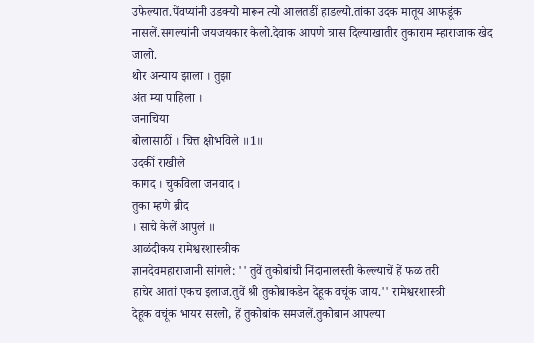उफेल्यात.पेंवप्यांनी उडक्यो मारून त्यो आलतडीं हाडल्यो.तांका उदक मातूय आफडूंक
नासलें.सगल्यांनी जयजयकार केलो.देवाक आपणे त्रास दिल्याखातीर तुकाराम म्हाराजाक खेद
जालो.
थोर अन्याय झाला । तुझा
अंत म्या पाहिला ।
जनाचिया
बोलासाठीं । चित्त क्षोभविले ॥1॥
उदकीं राखीले
कागद । चुकविला जनवाद ।
तुका म्हणे ब्रीद
। साचे केलें आपुलं ॥
आळंदीकय रामेश्वरशास्त्रीक
ज्ञानदेवमहाराजानी सांगले: '' तुवें तुकोबांची निंदानालस्ती केल्ल्याचें हें फळ तरी
हाचेर आतां एकच इलाज.तुवें श्री तुकोबाकडेन देहूक वचूंक जाय.'' रामेश्वरशास्त्री
देहूक वचूंक भायर सरलो, हें तुकोबांक समजलें.तुकोबान आपल्या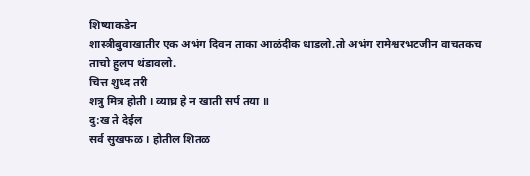शिष्याकडेन
शास्त्रीबुवाखातीर एक अभंग दिवन ताका आळंदीक धाडलो.तो अभंग रामेश्वरभटजीन वाचतकच
ताचो हुलप थंडावलो.
चित्त शुध्द तरी
शत्रु मित्र होती । व्याघ्र हे न खाती सर्प तया ॥
दु:ख ते देईल
सर्व सुखफळ । होतील शितळ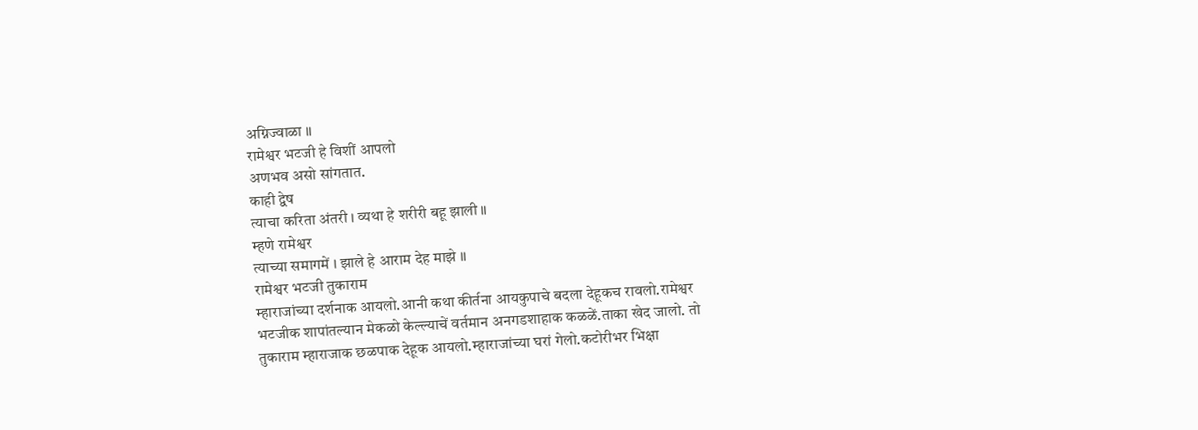अग्निज्वाळा ॥
रामेश्वर भटजी हे विशीं आपलो
अणभव असो सांगतात.
काही द्वेष
त्याचा करिता अंतरी । व्यथा हे शरीरी बहू झाली ॥
म्हणे रामेश्वर
त्याच्या समागमें । झाले हे आराम देह माझे ॥
रामेश्वर भटजी तुकाराम
म्हाराजांच्या दर्शनाक आयलो.आनी कथा कीर्तना आयकुपाचे बदला देहूकच रावलो.रामेश्वर
भटजीक शापांतल्यान मेकळो केल्ल्याचें वर्तमान अनगडशाहाक कळळें.ताका खेद जालो. तो
तुकाराम म्हाराजाक छळपाक देहूक आयलो.म्हाराजांच्या घरां गेलो.कटोरीभर भिक्षा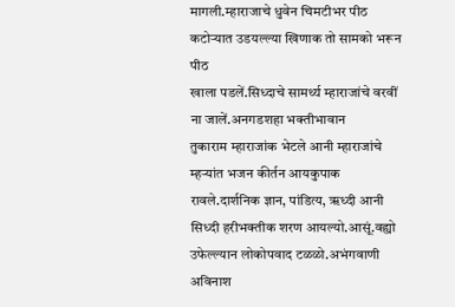मागली.म्हाराजाचे धुवेन चिमटीभर पीठ कटोऱ्यात उडयल्ल्या खिणाक तो सामको भरून पीठ
खाला पडलें.सिध्दाचे सामर्थ्य म्हाराजांचे वरवीं ना जालें.अनगडशहा भक्तीभावान
तुकाराम म्हाराजांक भेटले आनी म्हाराजांचे म्हऱ्यांत भजन कीर्तन आयकुपाक
रावले.दार्शनिक ज्ञान, पांडित्य, ॠध्दी आनी सिध्दी हरीभक्तीक शरण आयल्यो.आसूं.वह्यो
उफेल्ल्यान लोकोपवाद टळळो.अभंगवाणी अविनाश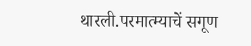थारली.परमात्म्याचें सगूण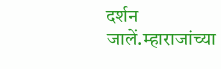दर्शन
जालें.म्हाराजांच्या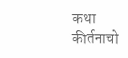कथा कीर्तनाचो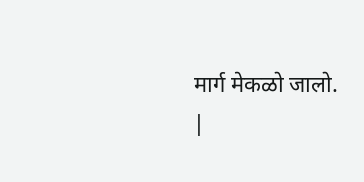मार्ग मेकळो जालो.
|